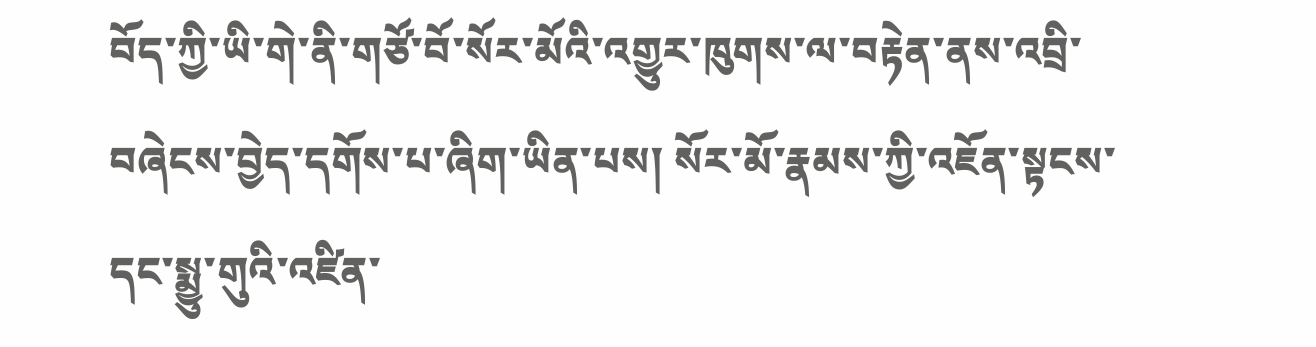བོད་ཀྱི་ཡི་གེ་ནི་གཙོ་བོ་སོར་མོའི་འགྱུར་ཁུགས་ལ་བརྟེན་ནས་འབྲི་བཞེངས་བྱེད་དགོས་པ་ཞིག་ཡིན་པས། སོར་མོ་རྣམས་ཀྱི་འཇོན་སྟངས་དང་སྨྱུ་གུའི་འཛིན་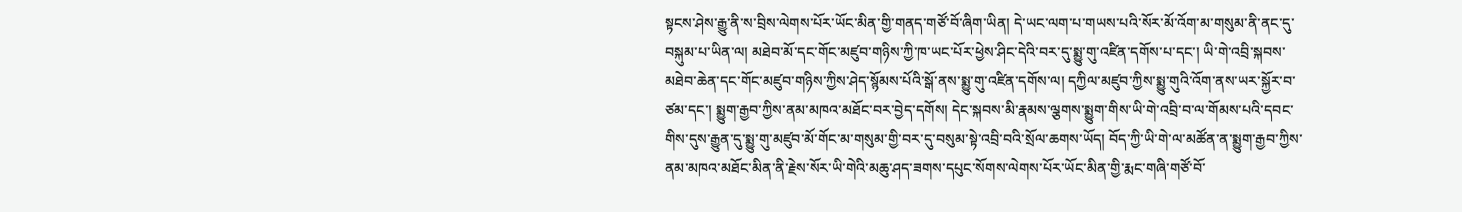སྟངས་ཤེས་རྒྱུ་ནི་ས་བྲིས་ལེགས་པོར་ཡོང་མིན་གྱི་གནད་གཙོ་བོ་ཞིག་ཡིན། དེ་ཡང་ལག་པ་གཡས་པའི་སོར་མོ་འོག་མ་གསུམ་ནི་ནང་དུ་བསྐུམ་པ་ཡིན་ལ། མཐེབ་མོ་དང་གོང་མཛུབ་གཉིས་ཀྱི་ཁ་ཡང་པོར་ཕྱེས་ཤིང་དེའི་བར་དུ་སྨྱུ་གུ་འཛིན་དགོས་པ་དང་། ཡི་གེ་འབྲི་སྐབས་མཐེབ་ཆེན་དང་གོང་མཛུབ་གཉིས་ཀྱིས་ཤེད་སྙོམས་པོའི་སྒོ་ནས་སྨྱུ་གུ་འཛིན་དགོས་ལ། དཀྱིལ་མཛུབ་ཀྱིས་སྨྱུ་གུའི་འོག་ནས་ཡར་སྐྱོར་བ་ཙམ་དང་། སྨྱུག་རྒྱབ་ཀྱིས་ནམ་མཁའ་མཐོང་བར་བྱེད་དགོས། དེང་སྐབས་མི་རྣམས་ལྕགས་སྨྱུག་གིས་ཡི་གེ་འབྲི་བ་ལ་གོམས་པའི་དབང་གིས་དུས་རྒྱུན་དུ་སྨྱུ་གུ་མཛུབ་མོ་གོང་མ་གསུམ་གྱི་བར་དུ་བསུམ་སྟེ་འབྲི་བའི་སྲོལ་ཆགས་ཡོད། བོད་ཀྱི་ཡི་གེ་ལ་མཚོན་ན་སྨྱུག་རྒྱབ་ཀྱིས་ནམ་མཁའ་མཐོང་མིན་ནི་རྗེས་སོར་ཡི་གེའི་མཆུ་ཤད་ཟགས་དཔུང་སོགས་ལེགས་པོར་ཡོང་མིན་གྱི་རྨང་གཞི་གཙོ་བོ་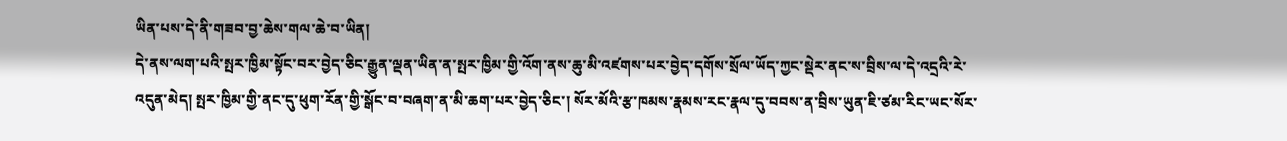ཡིན་པས་དེ་ནི་གཟབ་བྱ་ཆེས་གལ་ཆེ་བ་ཡིན།
དེ་ནས་ལག་པའི་སྤར་ཁྱིམ་སྟོང་བར་བྱེད་ཅིང་རྒྱུན་ལྡན་ཡིན་ན་སྤར་ཁྱིམ་གྱི་འོག་ནས་ཆུ་མི་འཛགས་པར་བྱེད་དགོས་སྲོལ་ཡོད་ཀྱང་སྡེར་ནང་ས་བྲིས་ལ་དེ་འདྲའི་རེ་འདུན་མེད། སྤར་ཁྱིམ་གྱི་ནང་དུ་ཕུག་རོན་གྱི་སྒོང་བ་བཞག་ན་མི་ཆག་པར་བྱེད་ཅིང་། སོར་མོའི་རྩ་ཁམས་རྣམས་རང་རྣལ་དུ་བབས་ན་བྲིས་ཡུན་ཇི་ཙམ་རིང་ཡང་སོར་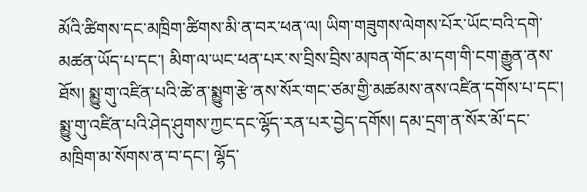མོའི་ཚིགས་དང་མཁྲིག་ཚིགས་མི་ན་བར་ཕན་ལ། ཡིག་གཟུགས་ལེགས་པོར་ཡོང་བའི་དགེ་མཚན་ཡོད་པ་དང་། མིག་ལ་ཡང་ཕན་པར་ས་བྲིས་བྲིས་མཁན་གོང་མ་དག་གི་ངག་རྒྱུན་ནས་ཐོས། སྨྱུ་གུ་འཛིན་པའི་ཚེ་ན་སྨྱུག་རྩེ་ནས་སོར་གང་ཙམ་གྱི་མཚམས་ནས་འཛིན་དགོས་པ་དང་། སྨྱུ་གུ་འཛིན་པའི་ཤེད་ཤུགས་ཀྱང་དང་ལྷོད་རན་པར་བྱེད་དགོས། དམ་དྲག་ན་སོར་མོ་དང་མཁྲིག་མ་སོགས་ན་བ་དང་། ལྷོད་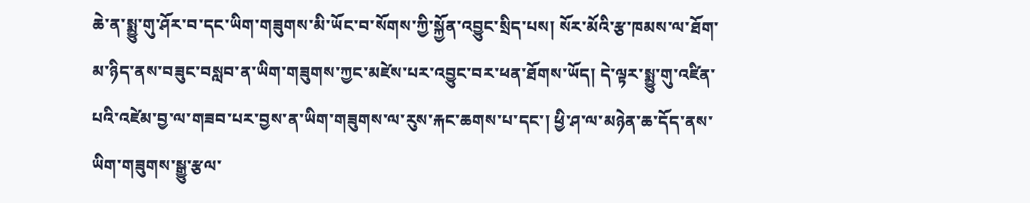ཆེ་ན་སྨྱུ་གུ་ཤོར་བ་དང་ཡིག་གཟུགས་མི་ཡོང་བ་སོགས་ཀྱི་སྐྱོན་འབྱུང་སྲིད་པས། སོར་མོའི་རྩ་ཁམས་ལ་ཐོག་མ་ཉིད་ནས་བཟུང་བསླབ་ན་ཡིག་གཟུགས་ཀྱང་མཛེས་པར་འབྱུང་བར་ཕན་ཐོགས་ཡོད། དེ་ལྟར་སྨྱུ་གུ་འཛིན་པའི་འཛེམ་བྱ་ལ་གཟབ་པར་བྱས་ན་ཡིག་གཟུགས་ལ་རུས་རྐང་ཆགས་པ་དང་། ཕྱི་ཤ་ལ་མཉེན་ཆ་དོད་ནས་ཡིག་གཟུགས་སྒྱུ་རྩལ་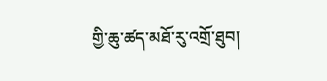གྱི་ཆུ་ཚད་མཐོ་རུ་འགྲོ་ཐུབ།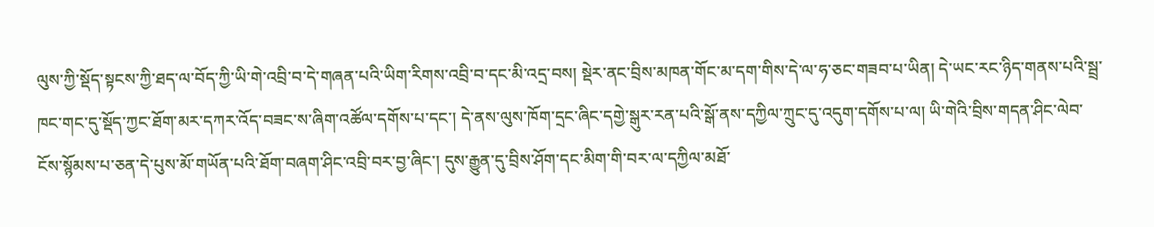ལུས་ཀྱི་སྡོད་སྟངས་ཀྱི་ཐད་ལ་བོད་ཀྱི་ཡི་གེ་འབྲི་བ་དེ་གཞན་པའི་ཡིག་རིགས་འབྲི་བ་དང་མི་འདྲ་བས། སྡེར་ནང་བྲིས་མཁན་གོང་མ་དག་གིས་དེ་ལ་ཧ་ཅང་གཟབ་པ་ཡིན། དེ་ཡང་རང་ཉིད་གནས་པའི་སྦྲ་ཁང་གང་དུ་སྡོད་ཀྱང་ཐོག་མར་དཀར་འོད་བཟང་ས་ཞིག་འཚོལ་དགོས་པ་དང་། དེ་ནས་ལུས་ཁོག་དྲང་ཞིང་དགྱེ་སྒུར་རན་པའི་སྒོ་ནས་དཀྱིལ་ཀྲུང་དུ་འདུག་དགོས་པ་ལ། ཡི་གེའི་བྲིས་གདན་ཤིང་ལེབ་ངོས་སྙོམས་པ་ཅན་དེ་པུས་མོ་གཡོན་པའི་ཐོག་བཞག་ཤིང་འབྲི་བར་བྱ་ཞིང་། དུས་རྒྱུན་དུ་བྲིས་ཤོག་དང་མིག་གི་བར་ལ་དཀྱིལ་མཐོ་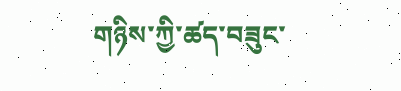གཉིས་ཀྱི་ཚད་བཟུང་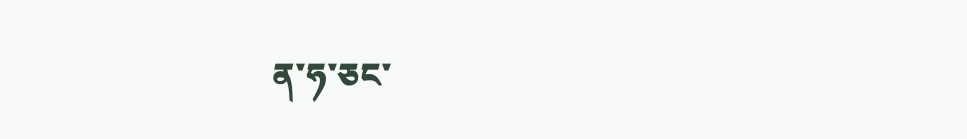ན་ཧ་ཅང་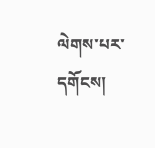ལེགས་པར་དགོངས།